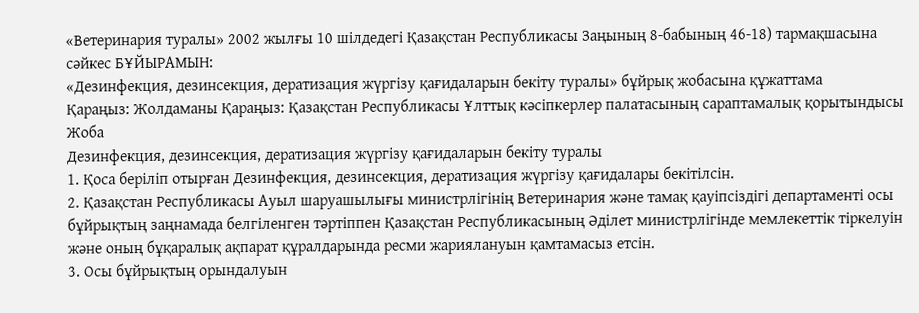«Ветеринария туралы» 2002 жылғы 10 шілдедегі Қазақстан Республикасы Заңының 8-бабының 46-18) тармақшасына сәйкес БҰЙЫРАМЫН:
«Дезинфекция, дезинсекция, дератизация жүргізу қағидаларын бекіту туралы» бұйрық жобасына құжаттама
Қараңыз: Жолдаманы Қараңыз: Қазақстан Республикасы Ұлттық кәсіпкерлер палатасының сараптамалық қорытындысы
Жоба
Дезинфекция, дезинсекция, дератизация жүргізу қағидаларын бекіту туралы
1. Қоса беріліп отырған Дезинфекция, дезинсекция, дератизация жүргізу қағидалары бекітілсін.
2. Қазақстан Республикасы Ауыл шаруашылығы министрлігінің Ветеринария және тамақ қауіпсіздігі департаменті осы бұйрықтың заңнамада белгіленген тәртіппен Қазақстан Республикасының Әділет министрлігінде мемлекеттік тіркелуін және оның бұқаралық ақпарат құралдарында ресми жариялануын қамтамасыз етсін.
3. Осы бұйрықтың орындалуын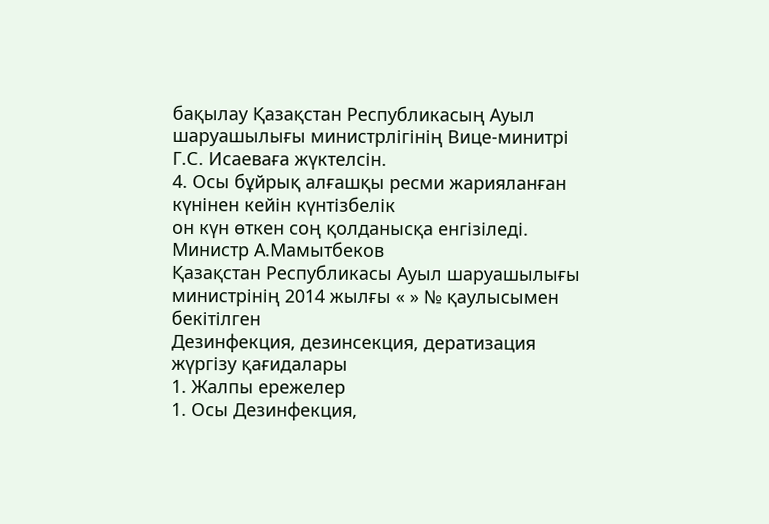бақылау Қазақстан Республикасың Ауыл шаруашылығы министрлігінің Вице-минитрі Г.С. Исаеваға жүктелсін.
4. Осы бұйрық алғашқы ресми жарияланған күнінен кейін күнтізбелік
он күн өткен соң қолданысқа енгізіледі.
Министр А.Мамытбеков
Қазақстан Республикасы Ауыл шаруашылығы министрінің 2014 жылғы « » № қаулысымен бекітілген
Дезинфекция, дезинсекция, дератизация жүргізу қағидалары
1. Жалпы ережелер
1. Осы Дезинфекция,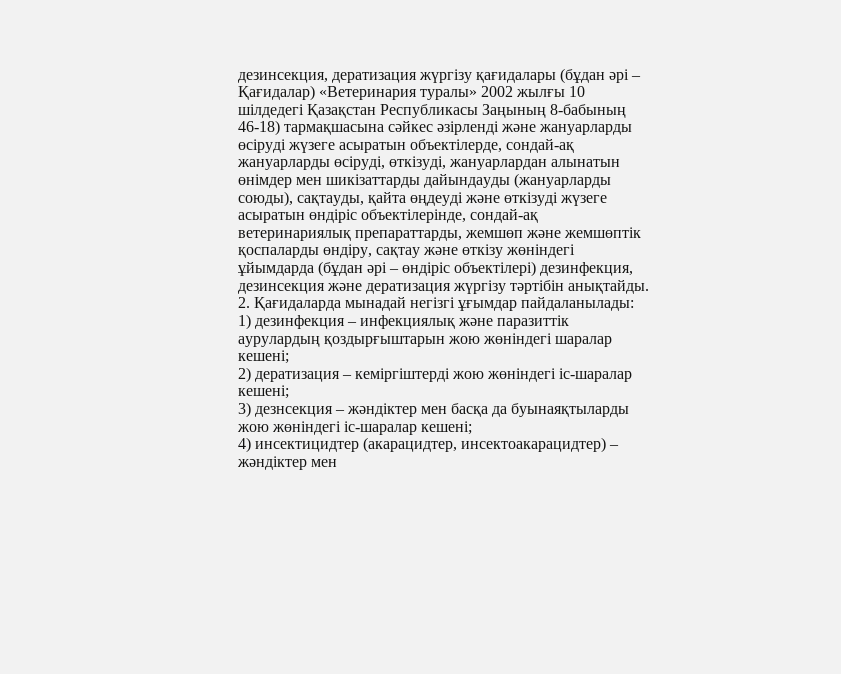дезинсекция, дератизация жүргізу қағидалары (бұдан әрі – Қағидалар) «Ветеринария туралы» 2002 жылғы 10 шілдедегі Қазақстан Республикасы Заңының 8-бабының 46-18) тармақшасына сәйкес әзірленді және жануарларды өсіруді жүзеге асыратын объектілерде, сондай-ақ жануарларды өсіруді, өткізуді, жануарлардан алынатын өнімдер мен шикізаттарды дайындауды (жануарларды союды), сақтауды, қайта өңдеуді және өткізуді жүзеге асыратын өндіріс объектілерінде, сондай-ақ ветеринариялық препараттарды, жемшөп және жемшөптік қоспаларды өндіру, сақтау және өткізу жөніндегі ұйымдарда (бұдан әрі – өндіріс объектілері) дезинфекция, дезинсекция және дератизация жүргізу тәртібін анықтайды.
2. Қағидаларда мынадай негізгі ұғымдар пайдаланылады:
1) дезинфекция – инфекциялық және паразиттік аурулардың қоздырғыштарын жою жөніндегі шаралар кешені;
2) дератизация – кеміргіштерді жою жөніндегі іс-шаралар кешені;
3) дезнсекция – жәндіктер мен басқа да буынаяқтыларды жою жөніндегі іс-шаралар кешені;
4) инсектицидтер (акарацидтер, инсектоакарацидтер) – жәндіктер мен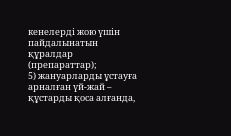кенелерді жою үшін пайдалынатын құралдар (препараттар);
5) жануарларды ұстауға арналған үй-жай – құстарды қоса алғанда,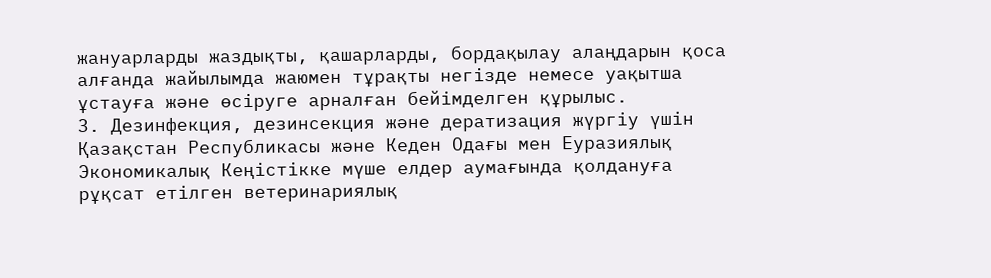жануарларды жаздықты, қашарларды, бордақылау алаңдарын қоса алғанда жайылымда жаюмен тұрақты негізде немесе уақытша ұстауға және өсіруге арналған бейімделген құрылыс.
3. Дезинфекция, дезинсекция және дератизация жүргіу үшін Қазақстан Республикасы және Кеден Одағы мен Еуразиялық Экономикалық Кеңістікке мүше елдер аумағында қолдануға рұқсат етілген ветеринариялық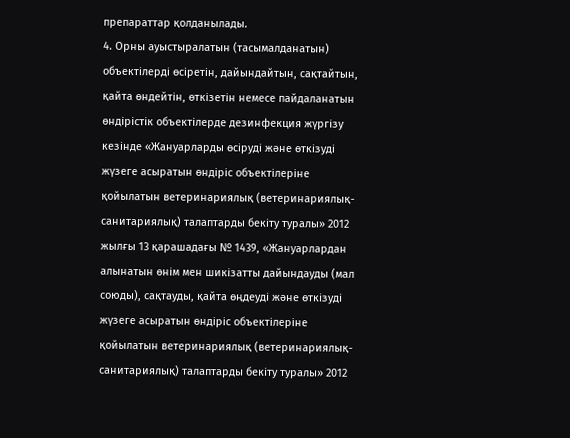препараттар қолданылады.
4. Орны ауыстыралатын (тасымалданатын) объектілерді өсіретін, дайындайтын, сақтайтын, қайта өндейтін, өткізетін немесе пайдаланатын өндірістік объектілерде дезинфекция жүргізу кезінде «Жануарларды өсіруді және өткізуді жүзеге асыратын өндіріс объектілеріне қойылатын ветеринариялық (ветеринариялық-санитариялық) талаптарды бекіту туралы» 2012 жылғы 13 қарашадағы № 1439, «Жануарлардан алынатын өнім мен шикізатты дайындауды (мал союды), сақтауды, қайта өңдеуді және өткізуді жүзеге асыратын өндіріс объектiлеріне қойылатын ветеринариялық (ветеринариялық-санитариялық) талаптарды бекіту туралы» 2012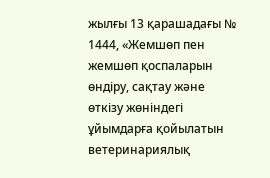жылғы 13 қарашадағы № 1444, «Жемшөп пен жемшөп қоспаларын өндіру, сақтау және өткізу жөніндегі ұйымдарға қойылатын ветеринариялық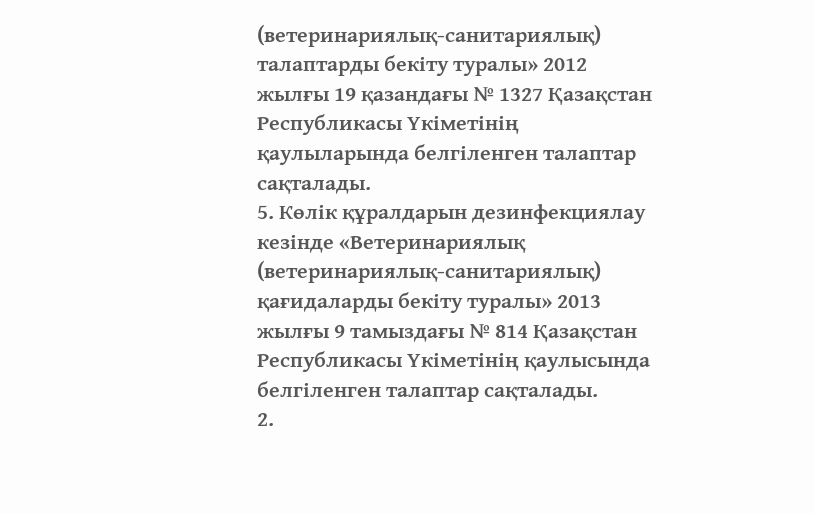(ветеринариялық-санитариялық) талаптарды бекіту туралы» 2012 жылғы 19 қазандағы № 1327 Қазақстан Республикасы Үкіметінің қаулыларында белгіленген талаптар сақталады.
5. Көлік құралдарын дезинфекциялау кезінде «Ветеринариялық (ветеринариялық-санитариялық) қағидаларды бекіту туралы» 2013 жылғы 9 тамыздағы № 814 Қазақстан Республикасы Үкіметінің қаулысында белгіленген талаптар сақталады.
2.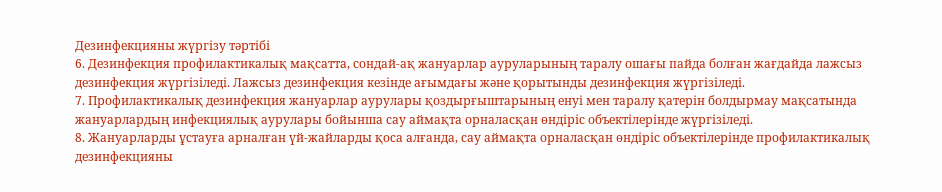Дезинфекцияны жүргізу тәртібі
6. Дезинфекция профилактикалық мақсатта, сондай-ақ жануарлар ауруларының таралу ошағы пайда болған жағдайда лажсыз дезинфекция жүргізіледі. Лажсыз дезинфекция кезінде ағымдағы және қорытынды дезинфекция жүргізіледі.
7. Профилактикалық дезинфекция жануарлар аурулары қоздырғыштарының енуі мен таралу қатерін болдырмау мақсатында жануарлардың инфекциялық аурулары бойынша сау аймақта орналасқан өндіріс объектілерінде жүргізіледі.
8. Жануарларды ұстауға арналған үй-жайларды қоса алғанда, сау аймақта орналасқан өндіріс объектілерінде профилактикалық дезинфекцияны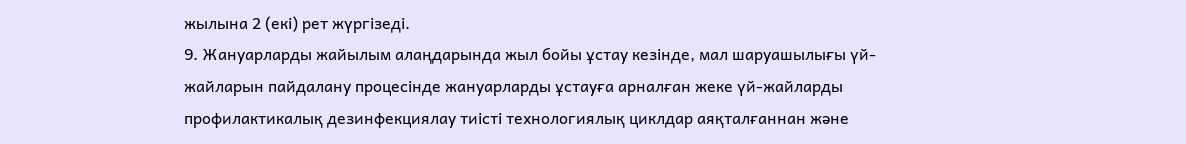жылына 2 (екі) рет жүргізеді.
9. Жануарларды жайылым алаңдарында жыл бойы ұстау кезінде, мал шаруашылығы үй-жайларын пайдалану процесінде жануарларды ұстауға арналған жеке үй-жайларды профилактикалық дезинфекциялау тиісті технологиялық циклдар аяқталғаннан және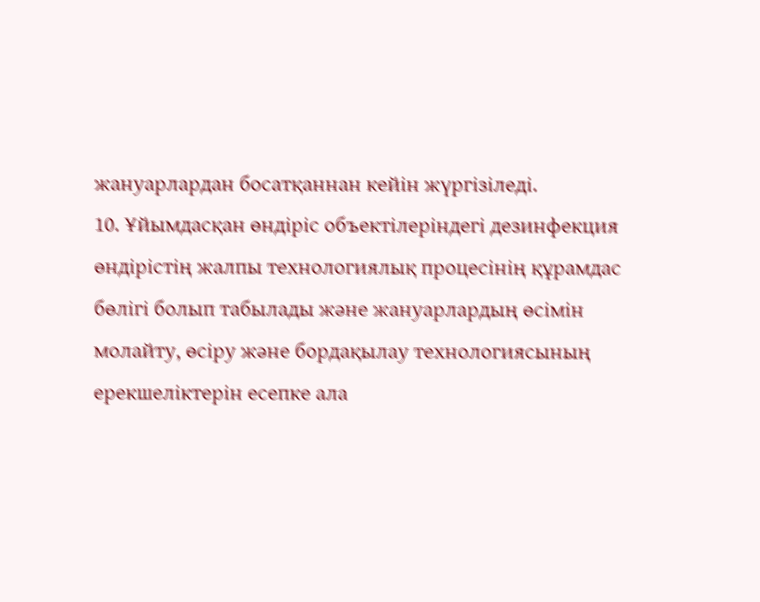жануарлардан босатқаннан кейін жүргізіледі.
10. Ұйымдасқан өндіріс объектілеріндегі дезинфекция өндірістің жалпы технологиялық процесінің құрамдас бөлігі болып табылады және жануарлардың өсімін молайту, өсіру және бордақылау технологиясының ерекшеліктерін есепке ала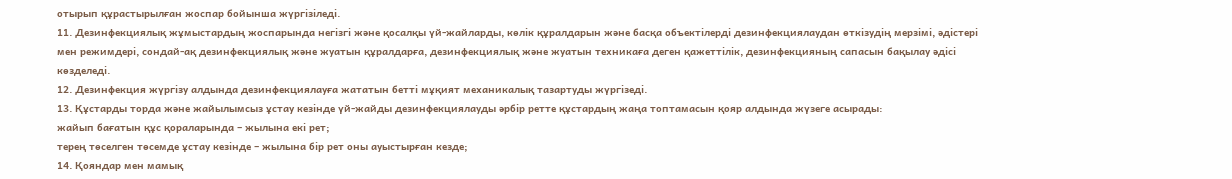отырып құрастырылған жоспар бойынша жүргізіледі.
11. Дезинфекциялық жұмыстардың жоспарында негізгі және қосалқы үй-жайларды, көлік құралдарын және басқа объектілерді дезинфекциялаудан өткізудің мерзімі, әдістері мен режимдері, сондай-ақ дезинфекциялық және жуатын құралдарға, дезинфекциялық және жуатын техникаға деген қажеттілік, дезинфекцияның сапасын бақылау әдісі көзделеді.
12. Дезинфекция жүргізу алдында дезинфекциялауға жататын бетті мұқият механикалық тазартуды жүргізеді.
13. Құстарды торда және жайылымсыз ұстау кезінде үй-жайды дезинфекциялауды әрбір ретте құстардың жаңа топтамасын қояр алдында жүзеге асырады:
жайып бағатын құс қораларында – жылына екі рет;
терең төселген төсемде ұстау кезінде – жылына бір рет оны ауыстырған кезде;
14. Қояндар мен мамық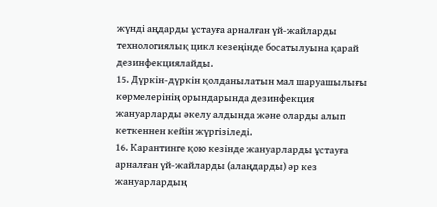жүнді аңдарды ұстауға арналған үй-жайларды технологиялық цикл кезеңінде босатылуына қарай дезинфекциялайды.
15. Дүркін-дүркін қолданылатын мал шаруашылығы көрмелерінің орындарында дезинфекция жануарларды әкелу алдында және оларды алып кеткеннен кейін жүргізіледі.
16. Карантинге қою кезінде жануарларды ұстауға арналған үй-жайларды (алаңдарды) әр кез жануарлардың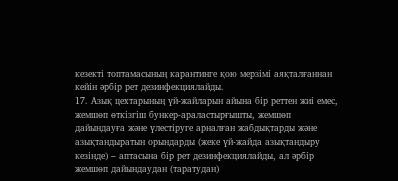кезекті топтамасының карантинге қою мерзімі аяқталғаннан кейін әрбір рет дезинфекциялайды.
17. Азық цехтарының үй-жайларын айына бір реттен жиі емес, жемшөп өткізгіш бункер-араластырғышты, жемшөп дайындауға және үлестіруге арналған жабдықтарды және азықтандыратын орындарды (жеке үй-жайда азықтандыру кезінде) – аптасына бір рет дезинфекциялайды, ал әрбір жемшөп дайындаудан (таратудан)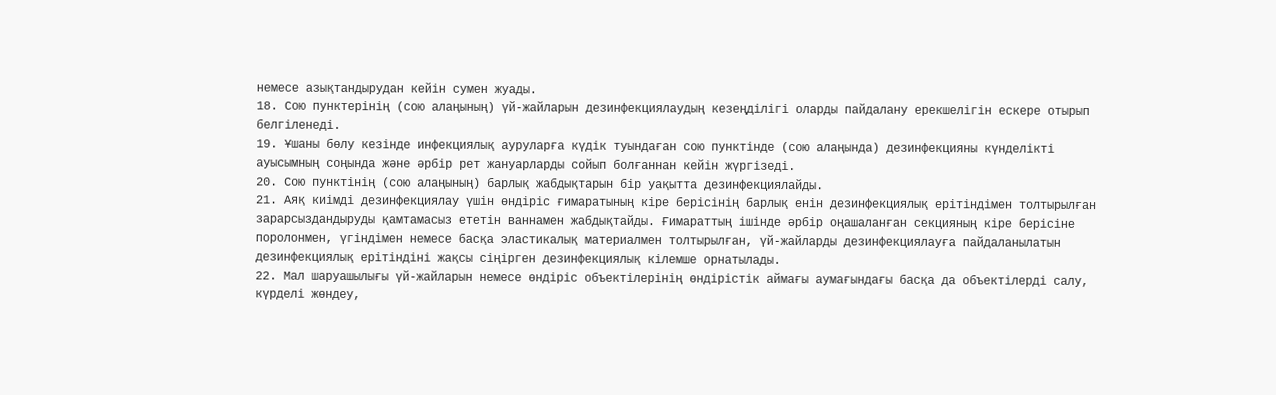немесе азықтандырудан кейін сумен жуады.
18. Сою пунктерінің (сою алаңының) үй-жайларын дезинфекциялаудың кезеңділігі оларды пайдалану ерекшелігін ескере отырып белгіленеді.
19. Ұшаны бөлу кезінде инфекциялық ауруларға күдік туындаған сою пунктінде (сою алаңында) дезинфекцияны күнделікті ауысымның соңында және әрбір рет жануарларды сойып болғаннан кейін жүргізеді.
20. Сою пунктінің (сою алаңының) барлық жабдықтарын бір уақытта дезинфекциялайды.
21. Аяқ киімді дезинфекциялау үшін өндіріс ғимаратының кіре берісінің барлық енін дезинфекциялық ерітіндімен толтырылған зарарсыздандыруды қамтамасыз ететін ваннамен жабдықтайды. Ғимараттың ішінде әрбір оңашаланған секцияның кіре берісіне поролонмен, үгіндімен немесе басқа эластикалық материалмен толтырылған, үй-жайларды дезинфекциялауға пайдаланылатын дезинфекциялық ерітіндіні жақсы сіңірген дезинфекциялық кілемше орнатылады.
22. Мал шаруашылығы үй-жайларын немесе өндіріс объектілерінің өндірістік аймағы аумағындағы басқа да объектілерді салу, күрделі жөндеу,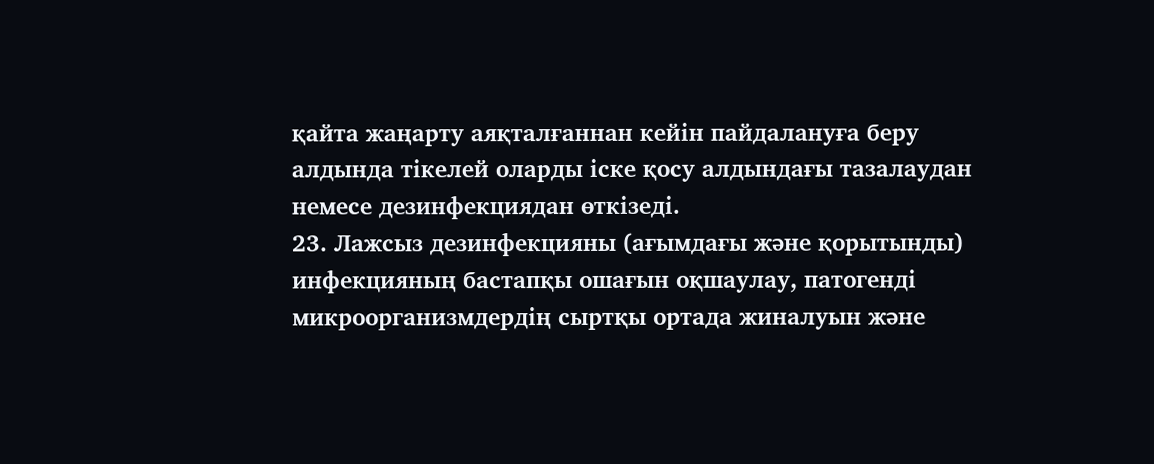қайта жаңарту аяқталғаннан кейін пайдалануға беру алдында тікелей оларды іске қосу алдындағы тазалаудан немесе дезинфекциядан өткізеді.
23. Лажсыз дезинфекцияны (ағымдағы және қорытынды) инфекцияның бастапқы ошағын оқшаулау, патогенді микроорганизмдердің сыртқы ортада жиналуын және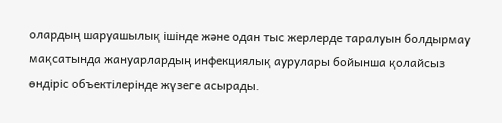олардың шаруашылық ішінде және одан тыс жерлерде таралуын болдырмау мақсатында жануарлардың инфекциялық аурулары бойынша қолайсыз өндіріс объектілерінде жүзеге асырады.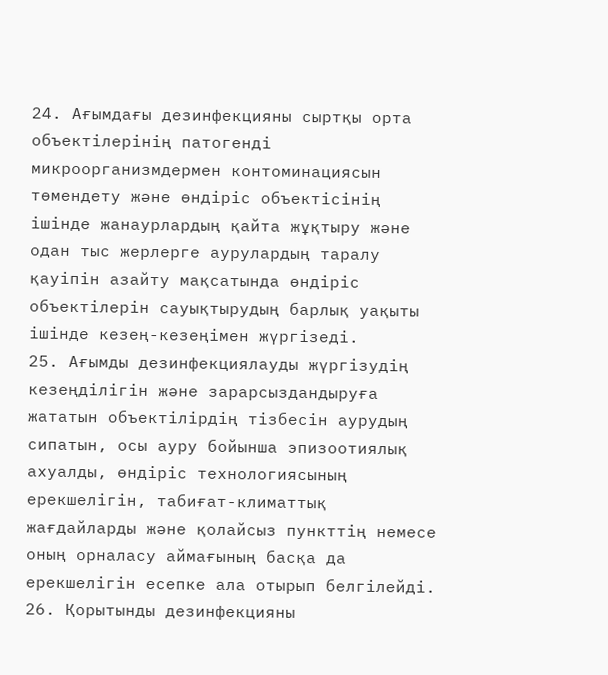24. Ағымдағы дезинфекцияны сыртқы орта объектілерінің патогенді микроорганизмдермен контоминациясын төмендету және өндіріс объектісінің ішінде жанаурлардың қайта жұқтыру және одан тыс жерлерге аурулардың таралу қауіпін азайту мақсатында өндіріс объектілерін сауықтырудың барлық уақыты ішінде кезең-кезеңімен жүргізеді.
25. Ағымды дезинфекциялауды жүргізудің кезеңділігін және зарарсыздандыруға жататын объектілірдің тізбесін аурудың сипатын, осы ауру бойынша эпизоотиялық ахуалды, өндіріс технологиясының ерекшелігін, табиғат-климаттық жағдайларды және қолайсыз пункттің немесе оның орналасу аймағының басқа да ерекшелігін есепке ала отырып белгілейді.
26. Қорытынды дезинфекцияны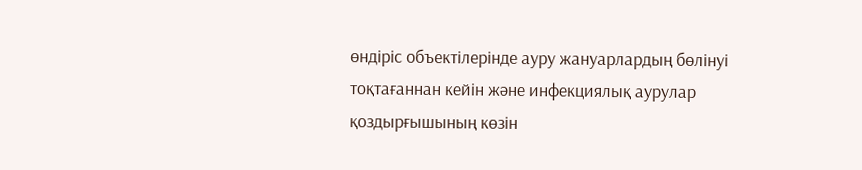өндіріс объектілерінде ауру жануарлардың бөлінуі тоқтағаннан кейін және инфекциялық аурулар қоздырғышының көзін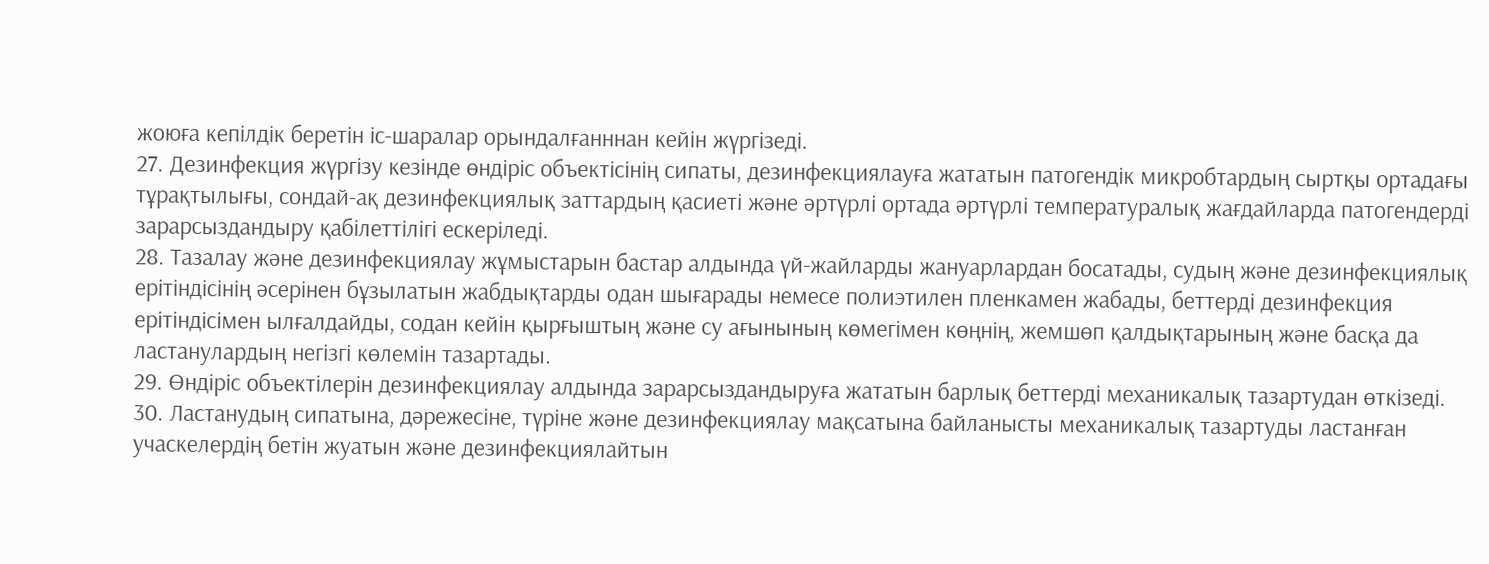жоюға кепілдік беретін іс-шаралар орындалғанннан кейін жүргізеді.
27. Дезинфекция жүргізу кезінде өндіріс объектісінің сипаты, дезинфекциялауға жататын патогендік микробтардың сыртқы ортадағы тұрақтылығы, сондай-ақ дезинфекциялық заттардың қасиеті және әртүрлі ортада әртүрлі температуралық жағдайларда патогендерді зарарсыздандыру қабілеттілігі ескеріледі.
28. Тазалау және дезинфекциялау жұмыстарын бастар алдында үй-жайларды жануарлардан босатады, судың және дезинфекциялық ерітіндісінің әсерінен бұзылатын жабдықтарды одан шығарады немесе полиэтилен пленкамен жабады, беттерді дезинфекция ерітіндісімен ылғалдайды, содан кейін қырғыштың және су ағынының көмегімен көңнің, жемшөп қалдықтарының және басқа да ластанулардың негізгі көлемін тазартады.
29. Өндіріс объектілерін дезинфекциялау алдында зарарсыздандыруға жататын барлық беттерді механикалық тазартудан өткізеді.
30. Ластанудың сипатына, дәрежесіне, түріне және дезинфекциялау мақсатына байланысты механикалық тазартуды ластанған учаскелердің бетін жуатын және дезинфекциялайтын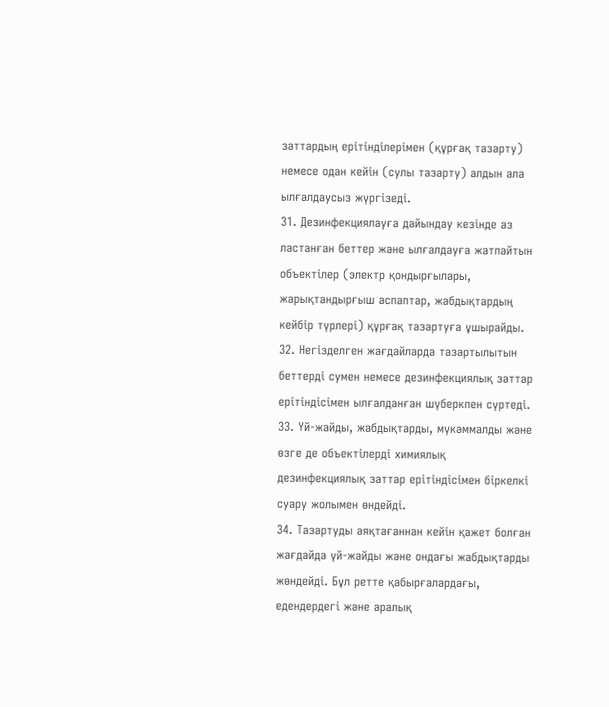заттардың ерітінділерімен (құрғақ тазарту) немесе одан кейін (сулы тазарту) алдын ала ылғалдаусыз жүргізеді.
31. Дезинфекциялауға дайындау кезінде аз ластанған беттер және ылғалдауға жатпайтын объектілер (электр қондырғылары, жарықтандырғыш аспаптар, жабдықтардың кейбір түрлері) құрғақ тазартуға ұшырайды.
32. Негізделген жағдайларда тазартылытын беттерді сумен немесе дезинфекциялық заттар ерітіндісімен ылғалданған шүберкпен сүртеді.
33. Үй-жайды, жабдықтарды, мүкәммалды және өзге де объектілерді химиялық дезинфекциялық заттар ерітіндісімен біркелкі суару жолымен өндейді.
34. Тазартуды аяқтағаннан кейін қажет болған жағдайда үй-жайды және ондағы жабдықтарды жөндейді. Бұл ретте қабырғалардағы, едендердегі және аралық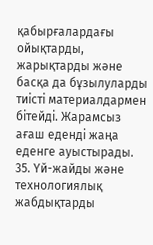қабырғалардағы ойықтарды, жарықтарды және басқа да бұзылуларды тиісті материалдармен бітейді. Жарамсыз ағаш еденді жаңа еденге ауыстырады.
35. Үй-жайды және технологиялық жабдықтарды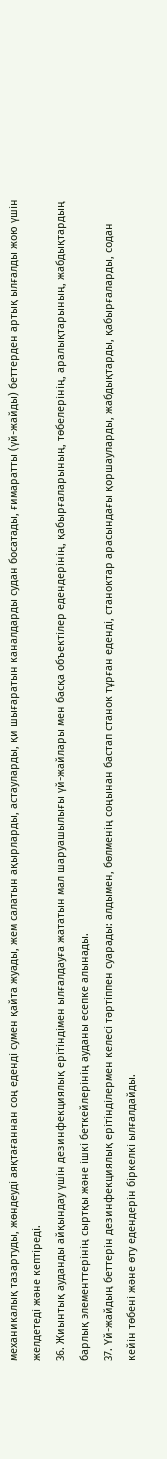механикалық тазартуды, жөндеуді аяқтағаннан соң еденді сумен қайта жуады, жем салатын ақырларды, астауларды, қи шығаратын каналдарды судан босатады, ғимаратты (үй-жайды) беттерден артық ылғалды жою үшін желдетеді және кептіреді.
36. Жиынтық ауданды айқындау үшін дезинфекциялық ерітіндімен ылғалдауға жататын мал шаруашылығы үй-жайлары мен басқа объектілер едендерінің, қабырғаларының, төбелерінің, аралықтарының, жабдықтардың барлық элементтерінің сыртқы және ішкі беткейлерінің ауданы есепке алынады.
37. Үй-жайдың беттерін дезинфекциялық ерітінділермен келесі тәртіппен суарады: алдымен, бөлменің соңынан бастап станок тұрған еденді, станоктар арасындағы қоршауларды, жабдықтарды, қабырғаларды, содан кейін төбені және өту едендерін біркелкі ылғалдайды.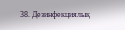38. Дезинфекциялық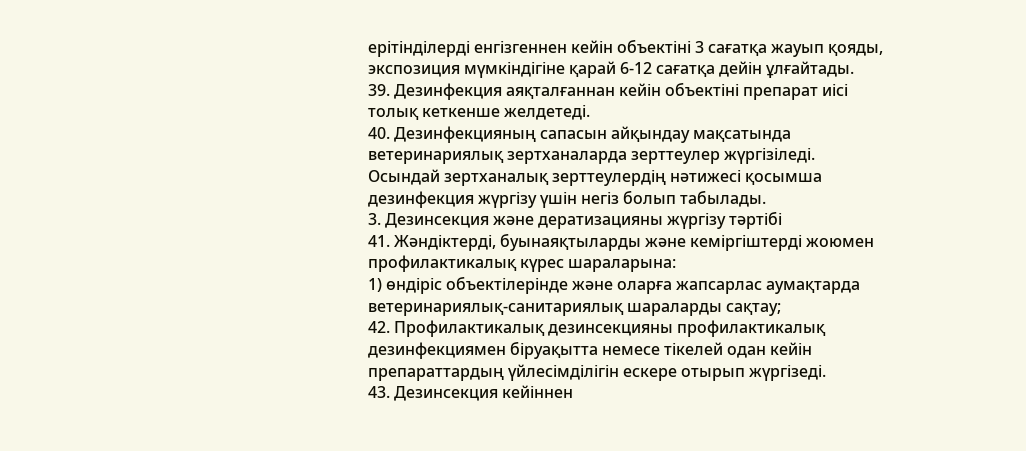ерітінділерді енгізгеннен кейін объектіні 3 сағатқа жауып қояды, экспозиция мүмкіндігіне қарай 6-12 сағатқа дейін ұлғайтады.
39. Дезинфекция аяқталғаннан кейін объектіні препарат иісі толық кеткенше желдетеді.
40. Дезинфекцияның сапасын айқындау мақсатында ветеринариялық зертханаларда зерттеулер жүргізіледі. Осындай зертханалық зерттеулердің нәтижесі қосымша дезинфекция жүргізу үшін негіз болып табылады.
3. Дезинсекция және дератизацияны жүргізу тәртібі
41. Жәндіктерді, буынаяқтыларды және кеміргіштерді жоюмен профилактикалық күрес шараларына:
1) өндіріс объектілерінде және оларға жапсарлас аумақтарда ветеринариялық-санитариялық шараларды сақтау;
42. Профилактикалық дезинсекцияны профилактикалық дезинфекциямен біруақытта немесе тікелей одан кейін препараттардың үйлесімділігін ескере отырып жүргізеді.
43. Дезинсекция кейіннен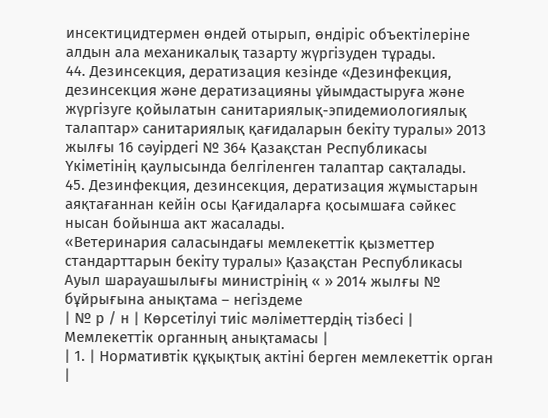инсектицидтермен өндей отырып, өндіріс объектілеріне алдын ала механикалық тазарту жүргізуден тұрады.
44. Дезинсекция, дератизация кезінде «Дезинфекция, дезинсекция және дератизацияны ұйымдастыруға және жүргізуге қойылатын санитариялық-эпидемиологиялық талаптар» санитариялық қағидаларын бекіту туралы» 2013 жылғы 16 сәуірдегі № 364 Қазақстан Республикасы Үкіметінің қаулысында белгіленген талаптар сақталады.
45. Дезинфекция, дезинсекция, дератизация жұмыстарын аяқтағаннан кейін осы Қағидаларға қосымшаға сәйкес нысан бойынша акт жасалады.
«Ветеринария саласындағы мемлекеттік қызметтер стандарттарын бекіту туралы» Қазақстан Республикасы Ауыл шарауашылығы министрінің « » 2014 жылғы № бұйрығына анықтама – негіздеме
| № р / н | Көрсетілуі тиіс мәліметтердің тізбесі | Мемлекеттік органның анықтамасы |
| 1. | Нормативтік құқықтық актіні берген мемлекеттік орган
|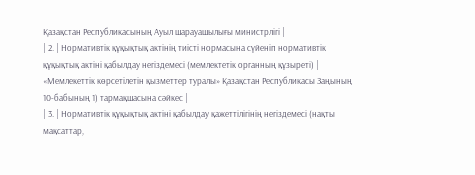Қазақстан Республикасының Ауыл шарауашылығы министрлігі |
| 2. | Нормативтік құқықтық актінің тиісті нормасына сүйеніп нормативтік құқықтық актіні қабылдау негіздемесі (мемлектетік органның құзыреті) | «Мемлекеттік көрсетілетін қызметтер туралы» Қазақстан Республикасы Заңының 10-бабының 1) тармақшасына сәйкес |
| 3. | Нормативтік құқықтық актіні қабылдау қажеттілігінің негіздемесі (нақты мақсаттар,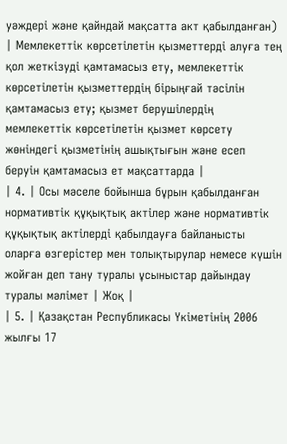уәждері және қайндай мақсатта акт қабылданған) | Мемлекеттік көрсетілетін қызметтерді алуға тең қол жеткізуді қамтамасыз ету, мемлекеттік көрсетілетін қызметтердің бірыңғай тәсілін қамтамасыз ету; қызмет берушілердің мемлекеттік көрсетілетін қызмет көрсету жөніндегі қызметінің ашықтығын және есеп беруін қамтамасыз ет мақсаттарда |
| 4. | Осы мәселе бойынша бұрын қабылданған нормативтік құқықтық актілер және нормативтік құқықтық актілерді қабылдауға байланысты оларға өзгерістер мен толықтырулар немесе күшін жойған деп тану туралы ұсыныстар дайындау туралы мәлімет | Жоқ |
| 5. | Қазақстан Республикасы Үкiметiнің 2006 жылғы 17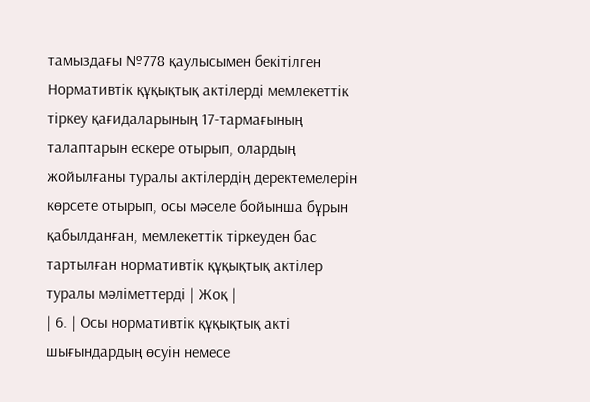тамыздағы №778 қаулысымен бекітілген Нормативтiк құқықтық актілерді мемлекеттiк тiркеу қағидаларының 17-тармағының талаптарын ескере отырып, олардың жойылғаны туралы актілердің деректемелерін көрсете отырып, осы мәселе бойынша бұрын қабылданған, мемлекеттік тіркеуден бас тартылған нормативтік құқықтық актілер туралы мәліметтерді | Жоқ |
| 6. | Осы нормативтік құқықтық акті шығындардың өсуін немесе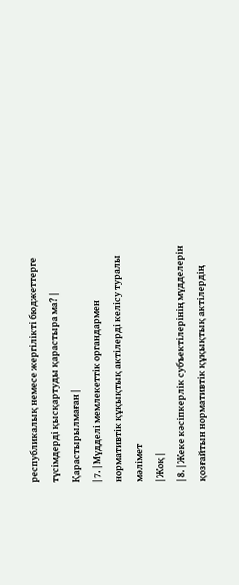республикалық немесе жергілікті бюджеттерге түсімдерді қысқартуды қарастыра ма? | Қарастырылмаған |
| 7. | Мүдделі мемлекеттік органдармен нормативтік құқықтық актілерді келісу туралы мәлімет
| Жоқ |
| 8. | Жеке кәсіпкерлік субъектілерінің мүдделерін қозғайтын нормативтік құқықтық актілердің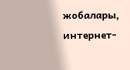жобалары, интернет-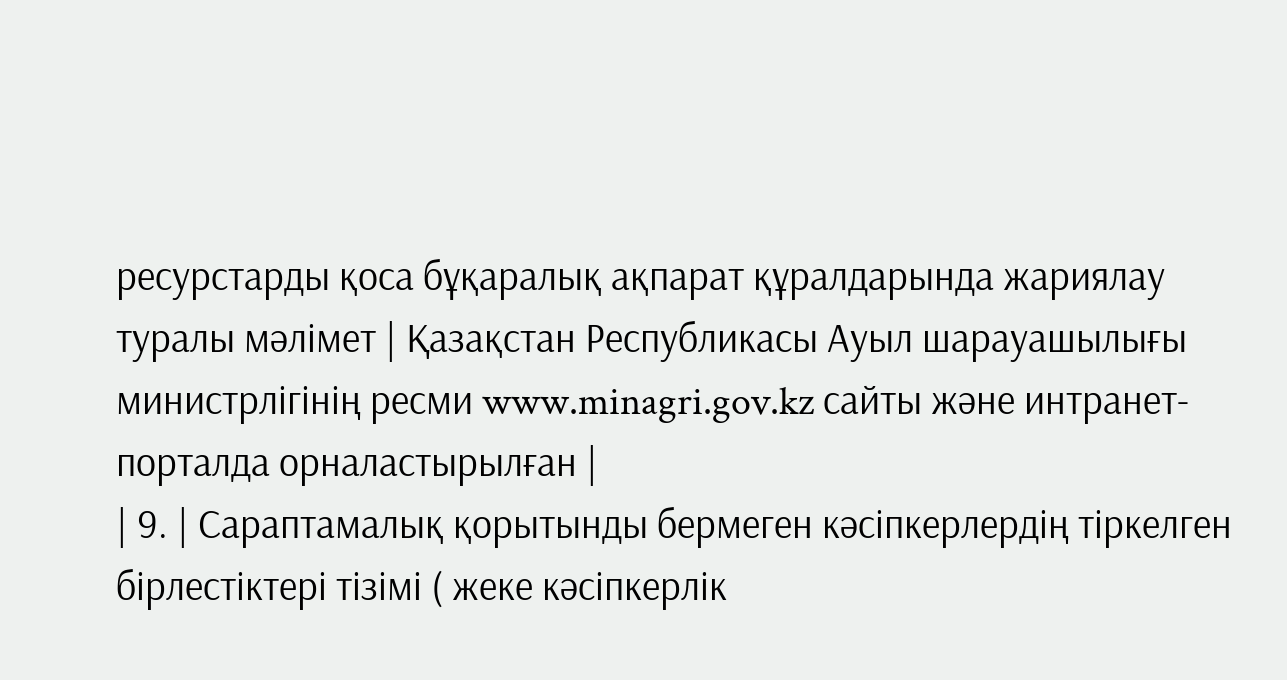ресурстарды қоса бұқаралық ақпарат құралдарында жариялау туралы мәлімет | Қазақстан Республикасы Ауыл шарауашылығы министрлігінің ресми www.minagri.gov.kz сайты және интранет-порталда орналастырылған |
| 9. | Сараптамалық қорытынды бермеген кәсіпкерлердің тіркелген бірлестіктері тізімі ( жеке кәсіпкерлік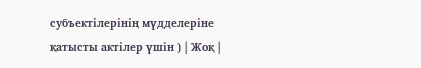субъектілерінің мүдделеріне қатысты актілер үшін ) | Жоқ |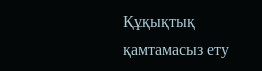Құқықтық қамтамасыз ету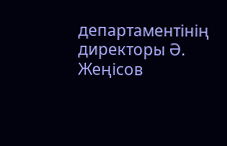департаментінің директоры Ә. Жеңісов